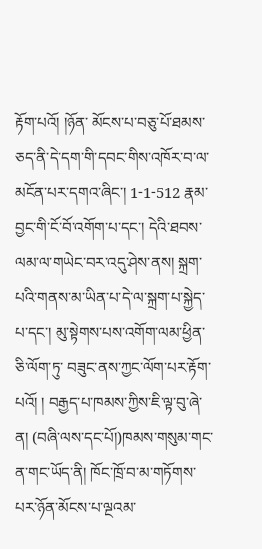རྟོག་པའོ། །ཉོན་ མོངས་པ་བཅུ་པོ་ཐམས་ཅད་ནི་དེ་དག་གི་དབང་གིས་འཁོར་བ་ལ་མངོན་པར་དགའ་ཞིང་། 1-1-512 རྣམ་བྱང་གི་ངོ་བོ་འགོག་པ་དང་། དེའི་ཐབས་ལམ་ལ་གཡེང་བར་འདུ་ཤེས་ནས། སྐྲག་ པའི་གནས་མ་ཡིན་པ་དེ་ལ་སྐྲག་པ་སྐྱེད་པ་དང་། མུ་སྟེགས་པས་འགོག་ལམ་ཕྱིན་ཅི་ལོག་ཏུ་ བཟུང་ནས་ཀྱང་ལོག་པར་རྟོག་པའོ། ། བརྒྱད་པ་ཁམས་ཀྱིས་ཇི་ལྟ་བུ་ཞེ་ན། (བཞི་ལས་དང་པོ།)ཁམས་གསུམ་གང་ན་གང་ཡོད་ནི། ཁོང་ཁྲོ་བ་མ་གཏོགས་པར་ཉོན་མོངས་པ་ལྔའམ་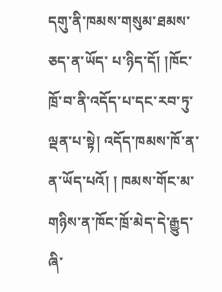དགུ་ནི་ཁམས་གསུམ་ཐམས་ཅད་ན་ཡོད་ པ་ཉིད་དོ། །ཁོང་ཁྲོ་བ་ནི་འདོད་པ་དང་རབ་ཏུ་ལྡན་པ་སྟེ། འདོད་ཁམས་ཁོ་ན་ན་ཡོད་པའོ། ། ཁམས་གོང་མ་གཉིས་ན་ཁོང་ཁྲོ་མེད་དེ་རྒྱུད་ཞི་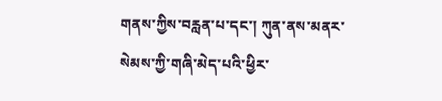གནས་ཀྱིས་བརླན་པ་དང་། ཀུན་ནས་མནར་ སེམས་ཀྱི་གཞི་མེད་པའི་ཕྱིར་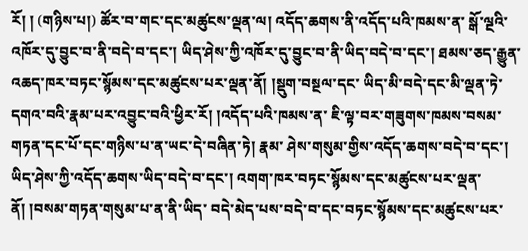རོ། ། (གཉིས་པ།) ཚོར་བ་གང་དང་མཚུངས་ལྡན་ལ། འདོད་ཆགས་ནི་འདོད་པའི་ཁམས་ན་ སྒོ་ལྔའི་འཁོར་དུ་བྱུང་བ་ནི་བདེ་བ་དང་། ཡིད་ཤེས་ཀྱི་འཁོར་དུ་བྱུང་བ་ནི་ཡིད་བདེ་བ་དང་། ཐམས་ཅད་རྒྱུན་འཆད་ཁར་བཏང་སྙོམས་དང་མཚུངས་པར་ལྡན་ནོ། །སྡུག་བསྔལ་དང་ ཡིད་མི་བདེ་དང་མི་ལྡན་ཏེ་དགའ་བའི་རྣམ་པར་འབྱུང་བའི་ཕྱིར་རོ། །འདོད་པའི་ཁམས་ན་ ཇི་ལྟ་བར་གཟུགས་ཁམས་བསམ་གཏན་དང་པོ་དང་གཉིས་པ་ན་ཡང་དེ་བཞིན་ཏེ། རྣམ་ ཤེས་གསུམ་གྱིས་འདོད་ཆགས་བདེ་བ་དང་། ཡིད་ཤེས་ཀྱི་འདོད་ཆགས་ཡིད་བདེ་བ་དང་། འགག་ཁར་བཏང་སྙོམས་དང་མཚུངས་པར་ལྡན་ནོ། །བསམ་གཏན་གསུམ་པ་ན་ནི་ཡིད་ བདེ་མེད་པས་བདེ་བ་དང་བཏང་སྙོམས་དང་མཚུངས་པར་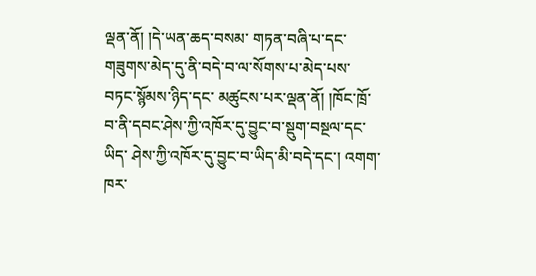ལྡན་ནོ། །དེ་ཡན་ཆད་བསམ་ གཏན་བཞི་པ་དང་གཟུགས་མེད་དུ་ནི་བདེ་བ་ལ་སོགས་པ་མེད་པས་བཏང་སྙོམས་ཉིད་དང་ མཚུངས་པར་ལྡན་ནོ། །ཁོང་ཁྲོ་བ་ནི་དབང་ཤེས་ཀྱི་འཁོར་དུ་བྱུང་བ་སྡུག་བསྔལ་དང་ཡིད་ ཤེས་ཀྱི་འཁོར་དུ་བྱུང་བ་ཡིད་མི་བདེ་དང་། འགག་ཁར་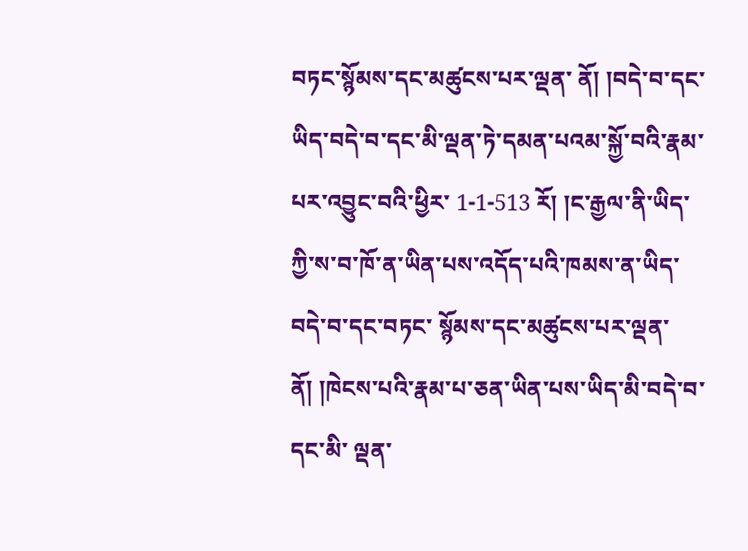བཏང་སྙོམས་དང་མཚུངས་པར་ལྡན་ ནོ། །བདེ་བ་དང་ཡིད་བདེ་བ་དང་མི་ལྡན་ཏེ་དམན་པའམ་སྐྱོ་བའི་རྣམ་པར་འབྱུང་བའི་ཕྱིར་ 1-1-513 རོ། །ང་རྒྱལ་ནི་ཡིད་ཀྱི་ས་བ་ཁོ་ན་ཡིན་པས་འདོད་པའི་ཁམས་ན་ཡིད་བདེ་བ་དང་བཏང་ སྙོམས་དང་མཚུངས་པར་ལྡན་ནོ། །ཁེངས་པའི་རྣམ་པ་ཅན་ཡིན་པས་ཡིད་མི་བདེ་བ་དང་མི་ ལྡན་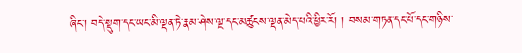ཞིང་། བདེ་སྡུག་དང་ཡང་མི་ལྡན་ཏེ་རྣམ་ཤེས་ལྔ་དང་མཚུངས་ལྡན་མེད་པའི་ཕྱིར་རོ། ། བསམ་གཏན་དང་པོ་དང་གཉིས་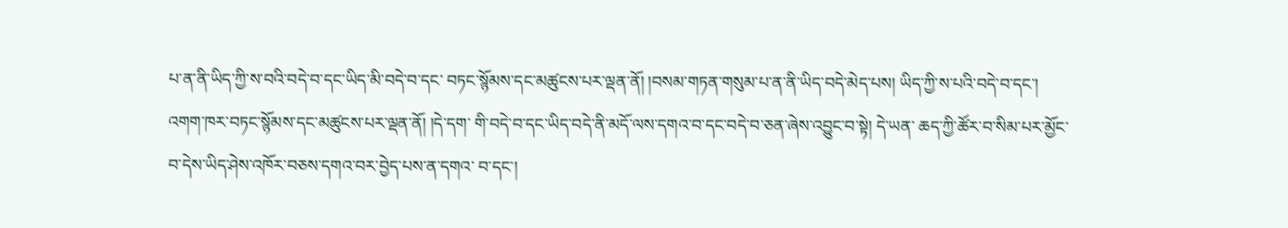པ་ན་ནི་ཡིད་ཀྱི་ས་བའི་བདེ་བ་དང་ཡིད་མི་བདེ་བ་དང་ བཏང་སྙོམས་དང་མཚུངས་པར་ལྡན་ནོ། །བསམ་གཏན་གསུམ་པ་ན་ནི་ཡིད་བདེ་མེད་པས། ཡིད་ཀྱི་ས་པའི་བདེ་བ་དང་། འགག་ཁར་བཏང་སྙོམས་དང་མཚུངས་པར་ལྡན་ནོ། །དེ་དག་ གི་བདེ་བ་དང་ཡིད་བདེ་ནི་མདོ་ལས་དགའ་བ་དང་བདེ་བ་ཅན་ཞེས་འབྱུང་བ་སྟེ། དེ་ཡན་ ཆད་ཀྱི་ཚོར་བ་སིམ་པར་མྱོང་བ་དེས་ཡིད་ཤེས་འཁོར་བཅས་དགའ་བར་བྱེད་པས་ན་དགའ་ བ་དང་།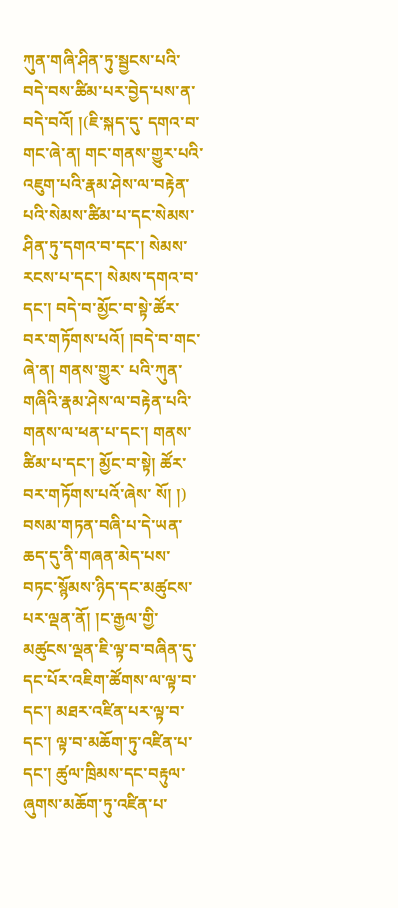ཀུན་གཞི་ཤིན་ཏུ་སྦྱངས་པའི་བདེ་བས་ཚིམ་པར་བྱེད་པས་ན་བདེ་བའོ། །(ཇི་སྐད་དུ་ དགའ་བ་གང་ཞེ་ན། གང་གནས་གྱུར་པའི་འཇུག་པའི་རྣམ་ཤེས་ལ་བརྟེན་པའི་སེམས་ཚིམ་པ་དང་སེམས་ཤིན་ཏུ་དགའ་བ་དང་། སེམས་རངས་པ་དང་། སེམས་དགའ་བ་དང་། བདེ་བ་མྱོང་བ་སྟེ་ཚོར་བར་གཏོགས་པའོ། །བདེ་བ་གང་ཞེ་ན། གནས་གྱུར་ པའི་ཀུན་གཞིའི་རྣམ་ཤེས་ལ་བརྟེན་པའི་གནས་ལ་ཕན་པ་དང་། གནས་ཚིམ་པ་དང་། མྱོང་བ་སྟེ། ཚོར་བར་གཏོགས་པའོ་ཞེས་ སོ། །) བསམ་གཏན་བཞི་པ་དེ་ཡན་ཆད་དུ་ནི་གཞན་མེད་པས་བཏང་སྙོམས་ཉིད་དང་མཚུངས་ པར་ལྡན་ནོ། །ང་རྒྱལ་གྱི་མཚུངས་ལྡན་ཇི་ལྟ་བ་བཞིན་དུ་དང་པོར་འཇིག་ཚོགས་ལ་ལྟ་བ་ དང་། མཐར་འཛིན་པར་ལྟ་བ་དང་། ལྟ་བ་མཆོག་ཏུ་འཛིན་པ་དང་། ཚུལ་ཁྲིམས་དང་བརྟུལ་ ཞུགས་མཆོག་ཏུ་འཛིན་པ་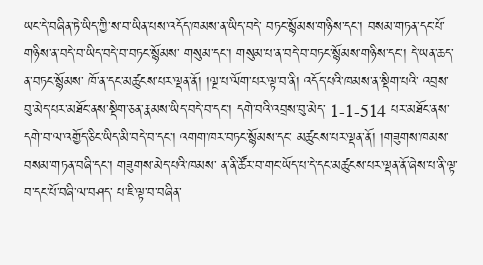ཡང་དེ་བཞིན་ཏེ་ཡིད་ཀྱི་ས་བ་ཡིན་པས་འདོད་ཁམས་ན་ཡིད་བདེ་ བཏང་སྙོམས་གཉིས་དང་། བསམ་གཏན་དང་པོ་གཉིས་ན་བདེ་བ་ཡིད་བདེ་བ་བཏང་སྙོམས་ གསུམ་དང་། གསུམ་པ་ན་བདེ་བ་བཏང་སྙོམས་གཉིས་དང་། དེ་ཡན་ཆད་ན་བཏང་སྙོམས་ ཁོ་ན་དང་མཚུངས་པར་ལྡན་ནོ། །ལྔ་པ་ལོག་པར་ལྟ་བ་ནི། འདོད་པའི་ཁམས་ན་སྡིག་པའི་ འབྲས་བུ་མེད་པར་མཐོང་ནས་སྡིག་ཅན་རྣམས་ཡིད་བདེ་བ་དང་། དགེ་བའི་འབྲས་བུ་མེད་ 1-1-514 པར་མཐོང་ནས་དགེ་བ་ལ་འགྱོད་ཅིང་ཡིད་མི་བདེ་བ་དང་། འགག་ཁར་བཏང་སྙོམས་དང་ མཚུངས་པར་ལྡན་ནོ། །གཟུགས་ཁམས་བསམ་གཏན་བཞི་དང་། གཟུགས་མེད་པའི་ཁམས་ ན་ནི་ཚོར་བ་གང་ཡོད་པ་དེ་དང་མཚུངས་པར་ལྡན་ནོ་ཞེས་པ་ནི་ལྟ་བ་དང་པོ་བཞི་ལ་བཤད་ པ་ཇི་ལྟ་བ་བཞིན་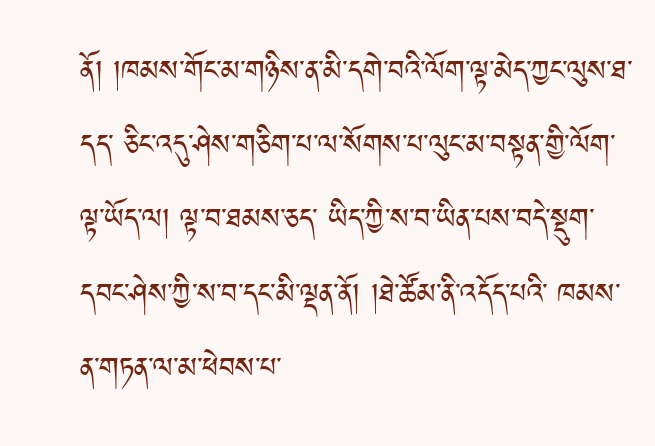ནོ། །ཁམས་གོང་མ་གཉིས་ན་མི་དགེ་བའི་ལོག་ལྟ་མེད་ཀྱང་ལུས་ཐ་དད་ ཅིང་འདུ་ཤེས་གཅིག་པ་ལ་སོགས་པ་ལུང་མ་བསྟན་གྱི་ལོག་ལྟ་ཡོད་ལ། ལྟ་བ་ཐམས་ཅད་ ཡིད་ཀྱི་ས་བ་ཡིན་པས་བདེ་སྡུག་དབང་ཤེས་ཀྱི་ས་བ་དང་མི་ལྡན་ནོ། །ཐེ་ཚོམ་ནི་འདོད་པའི་ ཁམས་ན་གཏན་ལ་མ་ཕེབས་པ་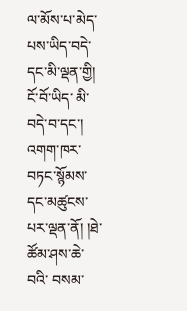ལ་མོས་པ་མེད་པས་ཡིད་བདེ་དང་མི་ལྡན་གྱི། ངོ་བོ་ཡིད་ མི་བདེ་བ་དང་། འགག་ཁར་བཏང་སྙོམས་དང་མཚུངས་པར་ལྡན་ནོ། །ཐེ་ཚོམ་ཤས་ཆེ་བའི་ བསམ་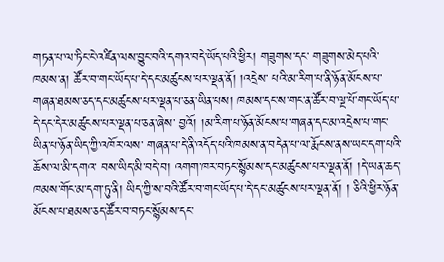གཏན་པ་ལ་ཏིང་ངེ་འཛིན་ལས་བྱུང་བའི་དགའ་བདེ་ཡོད་པའི་ཕྱིར། གཟུགས་དང་ གཟུགས་མེད་པའི་ཁམས་ན། ཚོར་བ་གང་ཡོད་པ་དེ་དང་མཚུངས་པར་ལྡན་ནོ། །འདྲེས་ པའི་མ་རིག་པ་ནི་ཉོན་མོངས་པ་གཞན་ཐམས་ཅད་དང་མཚུངས་པར་ལྡན་པ་ཅན་ཡིན་པས། ཁམས་དང་ས་གང་ན་ཚོར་བ་ལྔ་པོ་གང་ཡོད་པ་དེ་དང་དེར་མཚུངས་པར་ལྡན་པ་ཅན་ཞེས་ བྱའོ། །མ་རིག་པ་ཉོན་མོངས་པ་གཞན་དང་མ་འདྲེས་པ་གང་ཡིན་པ་ཉོན་ཡིད་ཀྱི་འཁོར་ལས་ གཞན་པ་དེ་ནི་འདོད་པའི་ཁམས་ན་བདེན་པ་ལ་རྨོངས་ནས་ཡང་དག་པའི་ཆོས་ལ་མི་དགའ་ བས་ཡིད་མི་བདེ་བ། འགག་ཁར་བཏང་སྙོམས་དང་མཚུངས་པར་ལྡན་ནོ། །དེ་ཡན་ཆད་ ཁམས་གོང་མ་དག་ཏུ་ནི། ཡིད་ཀྱི་ས་བའི་ཚོར་བ་གང་ཡོད་པ་དེ་དང་མཚུངས་པར་ལྡན་ནོ། ། ཅིའི་ཕྱིར་ཉོན་མོངས་པ་ཐམས་ཅད་ཚོར་བ་བཏང་སྙོམས་དང་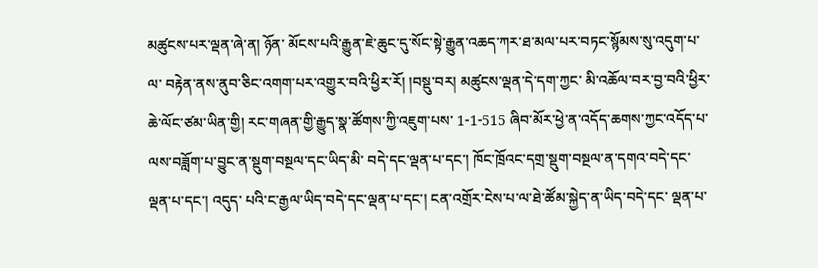མཚུངས་པར་ལྡན་ཞེ་ན། ཉོན་ མོངས་པའི་རྒྱུན་ཇེ་ཆུང་དུ་སོང་སྟེ་རྒྱུན་འཆད་ཀར་ཐ་མལ་པར་བཏང་སྙོམས་སུ་འདུག་པ་ལ་ བརྟེན་ནས་ནུབ་ཅིང་འགག་པར་འགྱུར་བའི་ཕྱིར་རོ། །བསྡུ་བར། མཚུངས་ལྡན་དེ་དག་ཀྱང་ མི་འཆོལ་བར་བྱ་བའི་ཕྱིར་ཆེ་ལོང་ཙམ་ཡིན་གྱི། རང་གཞན་གྱི་རྒྱུད་སྣ་ཚོགས་ཀྱི་འཇུག་པས་ 1-1-515 ཞིབ་མོར་ཕྱེ་ན་འདོད་ཆགས་ཀྱང་འདོད་པ་ལས་བཟློག་པ་བྱུང་ན་སྡུག་བསྔལ་དང་ཡིད་མི་ བདེ་དང་ལྡན་པ་དང་། ཁོང་ཁྲོའང་དགྲ་སྡུག་བསྔལ་ན་དགའ་བདེ་དང་ལྡན་པ་དང་། འདུད་ པའི་ང་རྒྱལ་ཡིད་བདེ་དང་ལྡན་པ་དང་། ངན་འགྲོར་ངེས་པ་ལ་ཐེ་ཚོམ་སྐྱེད་ན་ཡིད་བདེ་དང་ ལྡན་པ་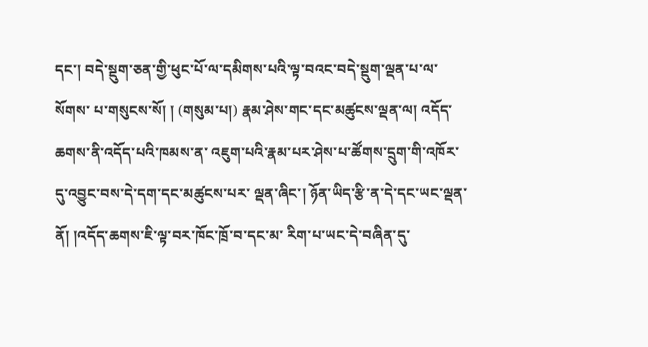དང་། བདེ་སྡུག་ཅན་གྱི་ཕུང་པོ་ལ་དམིགས་པའི་ལྟ་བའང་བདེ་སྡུག་ལྡན་པ་ལ་སོགས་ པ་གསུངས་སོ། ། (གསུམ་པ།) རྣམ་ཤེས་གང་དང་མཚུངས་ལྡན་ལ། འདོད་ཆགས་ནི་འདོད་པའི་ཁམས་ན་ འཇུག་པའི་རྣམ་པར་ཤེས་པ་ཚོགས་དྲུག་གི་འཁོར་དུ་འབྱུང་བས་དེ་དག་དང་མཚུངས་པར་ ལྡན་ཞིང་། ཉོན་ཡིད་རྩི་ན་དེ་དང་ཡང་ལྡན་ནོ། །འདོད་ཆགས་ཇི་ལྟ་བར་ཁོང་ཁྲོ་བ་དང་མ་ རིག་པ་ཡང་དེ་བཞིན་དུ་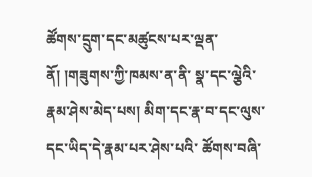ཚོགས་དྲུག་དང་མཚུངས་པར་ལྡན་ནོ། །གཟུགས་ཀྱི་ཁམས་ན་ནི་ སྣ་དང་ལྕེའི་རྣམ་ཤེས་མེད་པས། མིག་དང་རྣ་བ་དང་ལུས་དང་ཡིད་དེ་རྣམ་པར་ཤེས་པའི་ ཚོགས་བཞི་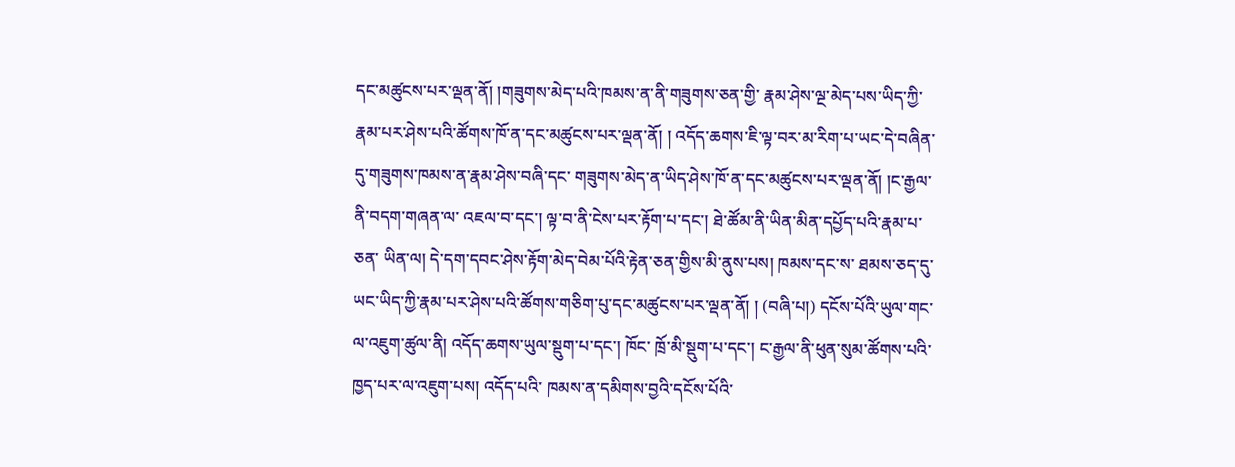དང་མཚུངས་པར་ལྡན་ནོ། །གཟུགས་མེད་པའི་ཁམས་ན་ནི་གཟུགས་ཅན་གྱི་ རྣམ་ཤེས་ལྔ་མེད་པས་ཡིད་ཀྱི་རྣམ་པར་ཤེས་པའི་ཚོགས་ཁོ་ན་དང་མཚུངས་པར་ལྡན་ནོ། ། འདོད་ཆགས་ཇི་ལྟ་བར་མ་རིག་པ་ཡང་དེ་བཞིན་དུ་གཟུགས་ཁམས་ན་རྣམ་ཤེས་བཞི་དང་ གཟུགས་མེད་ན་ཡིད་ཤེས་ཁོ་ན་དང་མཚུངས་པར་ལྡན་ནོ། །ང་རྒྱལ་ནི་བདག་གཞན་ལ་ འཇལ་བ་དང་། ལྟ་བ་ནི་ངེས་པར་རྟོག་པ་དང་། ཐེ་ཚོམ་ནི་ཡིན་མིན་དཔྱོད་པའི་རྣམ་པ་ཅན་ ཡིན་ལ། དེ་དག་དབང་ཤེས་རྟོག་མེད་བེམ་པོའི་རྟེན་ཅན་གྱིས་མི་ནུས་པས། ཁམས་དང་ས་ ཐམས་ཅད་དུ་ཡང་ཡིད་ཀྱི་རྣམ་པར་ཤེས་པའི་ཚོགས་གཅིག་པུ་དང་མཚུངས་པར་ལྡན་ནོ། ། (བཞི་པ།) དངོས་པོའི་ཡུལ་གང་ལ་འཇུག་ཚུལ་ནི། འདོད་ཆགས་ཡུལ་སྡུག་པ་དང་། ཁོང་ ཁྲོ་མི་སྡུག་པ་དང་། ང་རྒྱལ་ནི་ཕུན་སུམ་ཚོགས་པའི་ཁྱད་པར་ལ་འཇུག་པས། འདོད་པའི་ ཁམས་ན་དམིགས་བྱའི་དངོས་པོའི་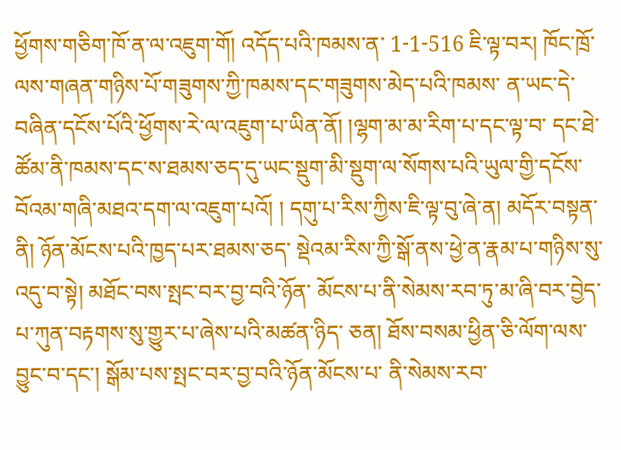ཕྱོགས་གཅིག་ཁོ་ན་ལ་འཇུག་གོ། འདོད་པའི་ཁམས་ན་ 1-1-516 ཇི་ལྟ་བར། ཁོང་ཁྲོ་ལས་གཞན་གཉིས་པོ་གཟུགས་ཀྱི་ཁམས་དང་གཟུགས་མེད་པའི་ཁམས་ ན་ཡང་དེ་བཞིན་དངོས་པོའི་ཕྱོགས་རེ་ལ་འཇུག་པ་ཡིན་ནོ། །ལྷག་མ་མ་རིག་པ་དང་ལྟ་བ་ དང་ཐེ་ཚོམ་ནི་ཁམས་དང་ས་ཐམས་ཅད་དུ་ཡང་སྡུག་མི་སྡུག་ལ་སོགས་པའི་ཡུལ་གྱི་དངོས་ བོའམ་གཞི་མཐའ་དག་ལ་འཇུག་པའོ། ། དགུ་པ་རིས་ཀྱིས་ཇི་ལྟ་བུ་ཞེ་ན། མདོར་བསྟན་ནི། ཉོན་མོངས་པའི་ཁྱད་པར་ཐམས་ཅད་ སྡེའམ་རིས་ཀྱི་སྒོ་ནས་ཕྱེ་ན་རྣམ་པ་གཉིས་སུ་འདུ་བ་སྟེ། མཐོང་བས་སྤང་བར་བྱ་བའི་ཉོན་ མོངས་པ་ནི་སེམས་རབ་ཏུ་མ་ཞི་བར་བྱེད་པ་ཀུན་བརྟགས་སུ་གྱུར་པ་ཞེས་པའི་མཚན་ཉིད་ ཅན། ཐོས་བསམ་ཕྱིན་ཅི་ལོག་ལས་བྱུང་བ་དང་། སྒོམ་པས་སྤང་བར་བྱ་བའི་ཉོན་མོངས་པ་ ནི་སེམས་རབ་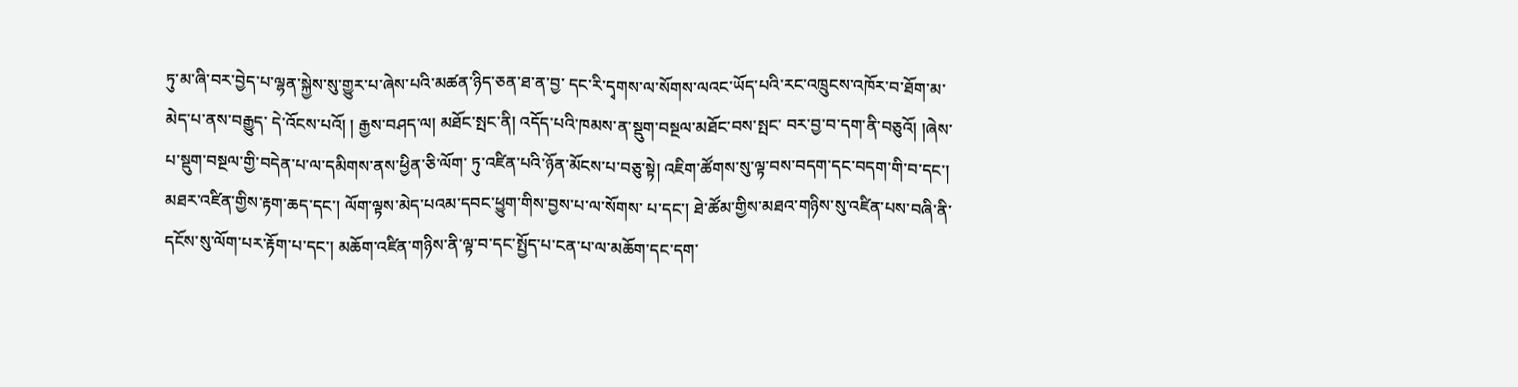ཏུ་མ་ཞི་བར་བྱེད་པ་ལྷན་སྐྱེས་སུ་གྱུར་པ་ཞེས་པའི་མཚན་ཉིད་ཅན་ཐ་ན་བྱ་ དང་རི་དྭགས་ལ་སོགས་ལའང་ཡོད་པའི་རང་འཁྲུངས་འཁོར་བ་ཐོག་མ་མེད་པ་ནས་བརྒྱུད་ དེ་འོངས་པའོ། ། རྒྱས་བཤད་ལ། མཐོང་སྤང་ནི། འདོད་པའི་ཁམས་ན་སྡུག་བསྔལ་མཐོང་བས་སྤང་ བར་བྱ་བ་དག་ནི་བཅུའོ། །ཞེས་པ་སྡུག་བསྔལ་གྱི་བདེན་པ་ལ་དམིགས་ནས་ཕྱིན་ཅི་ལོག་ ཏུ་འཛིན་པའི་ཉོན་མོངས་པ་བཅུ་སྟེ། འཇིག་ཚོགས་སུ་ལྟ་བས་བདག་དང་བདག་གི་བ་དང་། མཐར་འཛིན་གྱིས་རྟག་ཆད་དང་། ལོག་ལྟས་མེད་པའམ་དབང་ཕྱུག་གིས་བྱས་པ་ལ་སོགས་ པ་དང་། ཐེ་ཚོམ་གྱིས་མཐའ་གཉིས་སུ་འཛིན་པས་བཞི་ནི་དངོས་སུ་ལོག་པར་རྟོག་པ་དང་། མཆོག་འཛིན་གཉིས་ནི་ལྟ་བ་དང་སྤྱོད་པ་ངན་པ་ལ་མཆོག་དང་དག་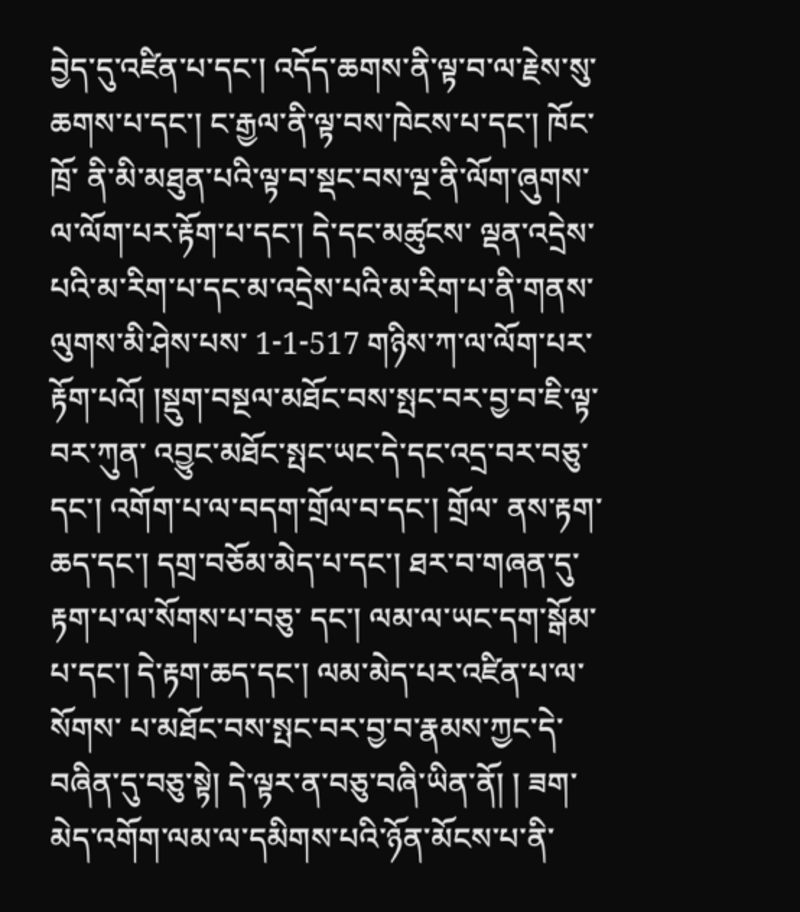བྱེད་དུ་འཛིན་པ་དང་། འདོད་ཆགས་ནི་ལྟ་བ་ལ་རྗེས་སུ་ཆགས་པ་དང་། ང་རྒྱལ་ནི་ལྟ་བས་ཁེངས་པ་དང་། ཁོང་ཁྲོ་ ནི་མི་མཐུན་པའི་ལྟ་བ་སྡང་བས་ལྔ་ནི་ལོག་ཞུགས་ལ་ལོག་པར་རྟོག་པ་དང་། དེ་དང་མཚུངས་ ལྡན་འདྲེས་པའི་མ་རིག་པ་དང་མ་འདྲེས་པའི་མ་རིག་པ་ནི་གནས་ལུགས་མི་ཤེས་པས་ 1-1-517 གཉིས་ཀ་ལ་ལོག་པར་རྟོག་པའོ། །སྡུག་བསྔལ་མཐོང་བས་སྤང་བར་བྱ་བ་ཇི་ལྟ་བར་ཀུན་ འབྱུང་མཐོང་སྤང་ཡང་དེ་དང་འདྲ་བར་བཅུ་དང་། འགོག་པ་ལ་བདག་གྲོལ་བ་དང་། གྲོལ་ ནས་རྟག་ཆད་དང་། དགྲ་བཅོམ་མེད་པ་དང་། ཐར་བ་གཞན་དུ་རྟག་པ་ལ་སོགས་པ་བཅུ་ དང་། ལམ་ལ་ཡང་དག་སྒོམ་པ་དང་། དེ་རྟག་ཆད་དང་། ལམ་མེད་པར་འཛིན་པ་ལ་སོགས་ པ་མཐོང་བས་སྤང་བར་བྱ་བ་རྣམས་ཀྱང་དེ་བཞིན་དུ་བཅུ་སྟེ། དེ་ལྟར་ན་བཅུ་བཞི་ཡིན་ནོ། ། ཟག་མེད་འགོག་ལམ་ལ་དམིགས་པའི་ཉོན་མོངས་པ་ནི་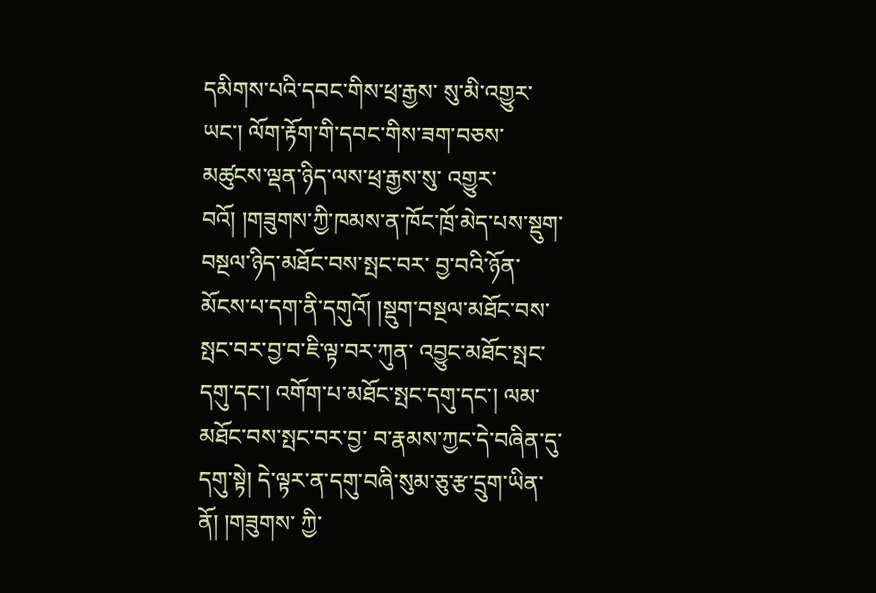དམིགས་པའི་དབང་གིས་ཕྲ་རྒྱས་ སུ་མི་འགྱུར་ཡང་། ལོག་རྟོག་གི་དབང་གིས་ཟག་བཅས་མཚུངས་ལྡན་ཉིད་ལས་ཕྲ་རྒྱས་སུ་ འགྱུར་བའོ། །གཟུགས་ཀྱི་ཁམས་ན་ཁོང་ཁྲོ་མེད་པས་སྡུག་བསྔལ་ཉིད་མཐོང་བས་སྤང་བར་ བྱ་བའི་ཉོན་མོངས་པ་དག་ནི་དགུའོ། །སྡུག་བསྔལ་མཐོང་བས་སྤང་བར་བྱ་བ་ཇི་ལྟ་བར་ཀུན་ འབྱུང་མཐོང་སྤང་དགུ་དང་། འགོག་པ་མཐོང་སྤང་དགུ་དང་། ལམ་མཐོང་བས་སྤང་བར་བྱ་ བ་རྣམས་ཀྱང་དེ་བཞིན་དུ་དགུ་སྟེ། དེ་ལྟར་ན་དགུ་བཞི་སུམ་ཅུ་རྩ་དྲུག་ཡིན་ནོ། །གཟུགས་ ཀྱི་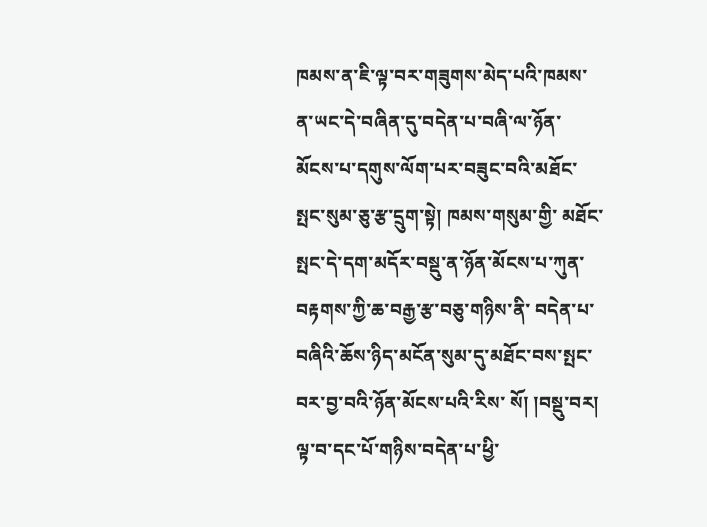ཁམས་ན་ཇི་ལྟ་བར་གཟུགས་མེད་པའི་ཁམས་ན་ཡང་དེ་བཞིན་དུ་བདེན་པ་བཞི་ལ་ཉོན་ མོངས་པ་དགུས་ལོག་པར་བཟུང་བའི་མཐོང་སྤང་སུམ་ཅུ་རྩ་དྲུག་སྟེ། ཁམས་གསུམ་གྱི་ མཐོང་སྤང་དེ་དག་མདོར་བསྡུ་ན་ཉོན་མོངས་པ་ཀུན་བརྟགས་ཀྱི་ཆ་བརྒྱ་རྩ་བཅུ་གཉིས་ནི་ བདེན་པ་བཞིའི་ཆོས་ཉིད་མངོན་སུམ་དུ་མཐོང་བས་སྤང་བར་བྱ་བའི་ཉོན་མོངས་པའི་རིས་ སོ། །བསྡུ་བར། ལྟ་བ་དང་པོ་གཉིས་བདེན་པ་ཕྱི་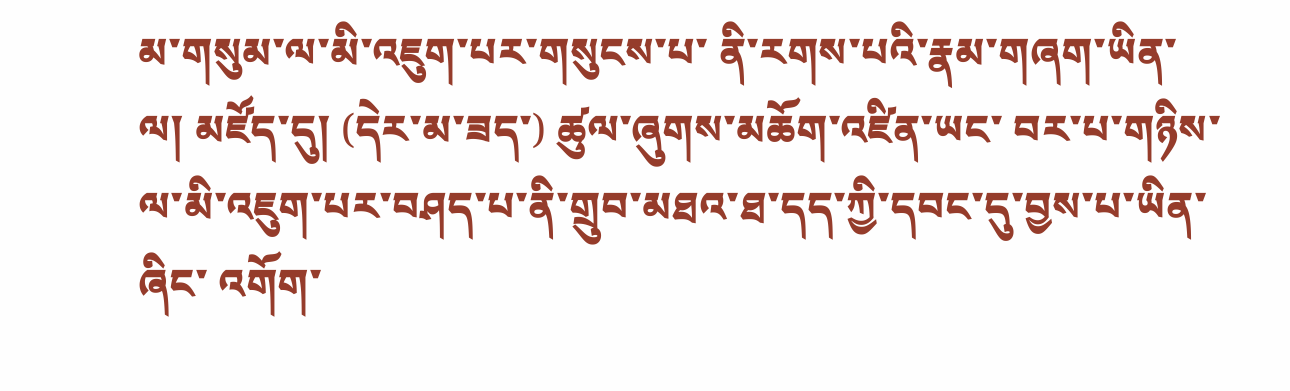མ་གསུམ་ལ་མི་འཇུག་པར་གསུངས་པ་ ནི་རགས་པའི་རྣམ་གཞག་ཡིན་ལ། མཛོད་དུ། (དེར་མ་ཟད་) ཚུལ་ཞུགས་མཆོག་འཛིན་ཡང་ བར་པ་གཉིས་ལ་མི་འཇུག་པར་བཤད་པ་ནི་གྲུབ་མཐའ་ཐ་དད་ཀྱི་དབང་དུ་བྱས་པ་ཡིན་ཞིང་ འགོག་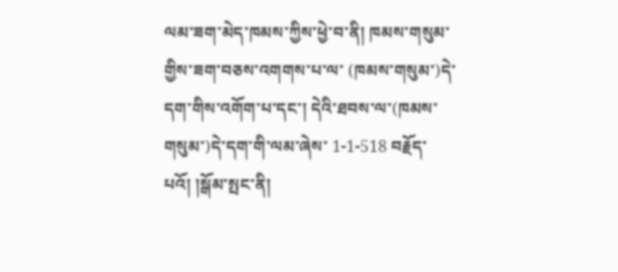ལམ་ཟག་མེད་ཁམས་ཀྱིས་ཕྱེ་བ་ནི། ཁམས་གསུམ་གྱིས་ཟག་བཅས་འགགས་པ་ལ་ (ཁམས་གསུམ་)དེ་དག་གིས་འགོག་པ་དང་། དེའི་ཐབས་ལ་(ཁམས་གསུམ་)དེ་དག་གི་ལམ་ཞེས་ 1-1-518 བརྗོད་པའོ། །སྒོམ་སྤང་ནི།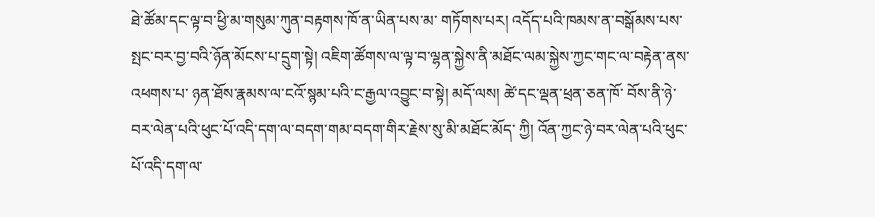ཐེ་ཚོམ་དང་ལྟ་བ་ཕྱི་མ་གསུམ་ཀུན་བརྟགས་ཁོ་ན་ཡིན་པས་མ་ གཏོགས་པར། འདོད་པའི་ཁམས་ན་བསྒོམས་པས་སྤང་བར་བྱ་བའི་ཉོན་མོངས་པ་དྲུག་སྟེ། འཇིག་ཚོགས་ལ་ལྟ་བ་ལྷན་སྐྱེས་ནི་མཐོང་ལམ་སྐྱེས་ཀྱང་གང་ལ་བརྟེན་ནས་འཕགས་པ་ ཉན་ཐོས་རྣམས་ལ་ངའོ་སྙམ་པའི་ང་རྒྱལ་འབྱུང་བ་སྟེ། མདོ་ལས། ཚེ་དང་ལྡན་ཕྲན་ཅན་ཁོ་ བོས་ནི་ཉེ་བར་ལེན་པའི་ཕུང་པོ་འདི་དག་ལ་བདག་གམ་བདག་གིར་རྗེས་སུ་མི་མཐོང་མོད་ ཀྱི། འོན་ཀྱང་ཉེ་བར་ལེན་པའི་ཕུང་པོ་འདི་དག་ལ་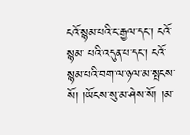ངའོ་སྙམ་པའི་ང་རྒྱལ་དང་། ངའོ་སྙམ་ པའི་འདུན་པ་དང་། ངའོ་སྙམ་པའི་བག་ལ་ཉལ་མ་སྤངས་སོ། །ཡོངས་སུ་མ་ཤེས་སོ། །མ་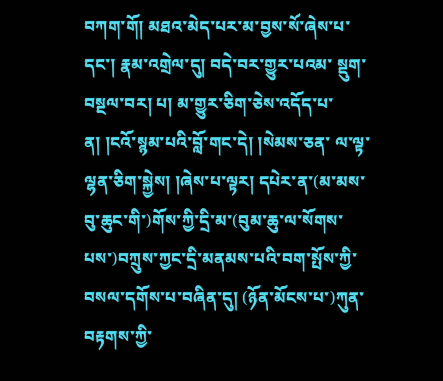བཀག་གོ། མཐའ་མེད་པར་མ་བྱས་སོ་ཞེས་པ་དང་། རྣམ་འགྲེལ་དུ། བདེ་བར་གྱུར་པའམ་ སྡུག་བསྔལ་བར། པ། མ་གྱུར་ཅིག་ཅེས་འདོད་པ་ན། །ངའོ་སྙམ་པའི་བློ་གང་དེ། །སེམས་ཅན་ ལ་ལྟ་ལྷན་ཅིག་སྐྱེས། །ཞེས་པ་ལྟར། དཔེར་ན་(མ་མས་བུ་ཆུང་གི་)གོས་ཀྱི་དྲི་མ་(བུམ་ཆུ་ལ་སོགས་ པས་)བཀྲུས་ཀྱང་དྲི་མནམས་པའི་བག་སྤོས་ཀྱི་བསལ་དགོས་པ་བཞིན་དུ། (ཉོན་མོངས་པ་)ཀུན་ བརྟགས་ཀྱི་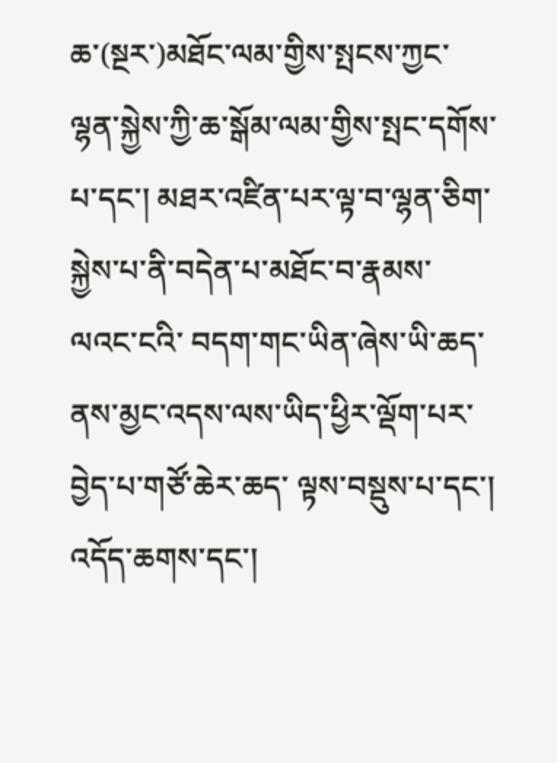ཆ་(སྔར་)མཐོང་ལམ་གྱིས་སྤངས་ཀྱང་ལྷན་སྐྱེས་ཀྱི་ཆ་སྒོམ་ལམ་གྱིས་སྤང་དགོས་ པ་དང་། མཐར་འཛིན་པར་ལྟ་བ་ལྷན་ཅིག་སྐྱེས་པ་ནི་བདེན་པ་མཐོང་བ་རྣམས་ལའང་ངའི་ བདག་གང་ཡིན་ཞེས་ཡི་ཆད་ནས་མྱང་འདས་ལས་ཡིད་ཕྱིར་ལྡོག་པར་བྱེད་པ་གཙོ་ཆེར་ཆད་ ལྟས་བསྡུས་པ་དང་། འདོད་ཆགས་དང་།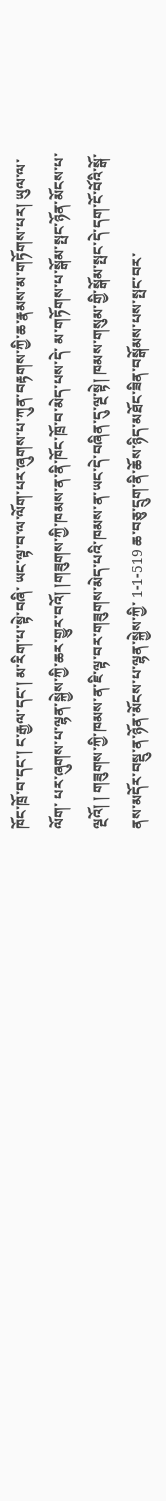ཁོང་ཁྲོ་བ་དང་། ང་རྒྱལ་དང་། མ་རིག་པ་སྟེ་བཞི་ ཡང་ལྟ་བ་ལ་ལོག་པར་ཞུགས་པ་ཀུན་བརྟགས་ཀྱི་ཆ་རྣམས་མ་གཏོགས་པར། ཡུལ་ལ་ལོག་ པར་ཞུགས་པ་ལྷན་སྐྱེས་ཀྱི་ཆར་གྱུར་བའོ། །གཟུགས་ཀྱི་ཁམས་ན་ནི་ཁོང་ཁྲོ་བ་མེད་པས་དེ་ མ་གཏོགས་པ་སྒོམ་སྤང་ཉོན་མོངས་པ་ལྔའོ། ། གཟུགས་ཀྱི་ཁམས་ན་ཇི་ལྟ་བར་གཟུགས་མེད་པའི་ཁམས་ན་ཡང་དེ་བཞིན་དུ་ལྔ་སྟེ། ཁམས་གསུམ་གྱི་སྒོམ་སྤང་དེ་དག་ངོ་བོའི་སྒོ་ནས་མདོར་བསྡུ་ན་ཉོན་མོངས་པ་ལྷན་སྐྱེས་ཀྱི་ 1-1-519 ཆ་བཅུ་དྲུག་ནི་ཆོས་ཉིད་མཐོང་ཟིན་བསྒོམས་པས་སྤང་བར་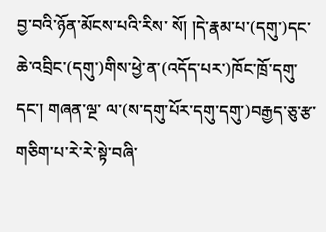བྱ་བའི་ཉོན་མོངས་པའི་རིས་ སོ། །དེ་རྣམ་པ་(དགུ་)དང་ཆེ་འབྲིང་(དགུ་)གིས་ཕྱེ་ན་(འདོད་པར་)ཁོང་ཁྲོ་དགུ་དང་། གཞན་ལྔ་ ལ་(ས་དགུ་པོར་དགུ་དགུ་)བརྒྱད་ཅུ་རྩ་གཅིག་པ་རེ་རེ་སྟེ་བཞི་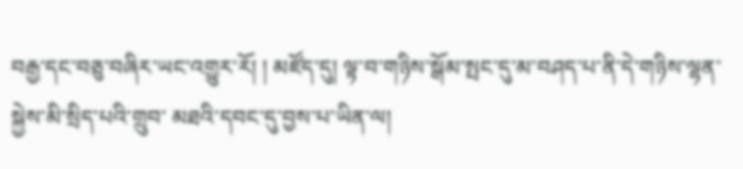བརྒྱ་དང་བཅུ་བཞིར་ཡང་འགྱུར་རོ། ། མཛོད་དུ། ལྟ་བ་གཉིས་སྒོམ་སྤང་དུ་མ་བཤད་པ་ནི་དེ་གཉིས་ལྷན་སྐྱེས་མི་སྲིད་པའི་གྲུབ་ མཐའི་དབང་དུ་བྱས་པ་ཡིན་ལ།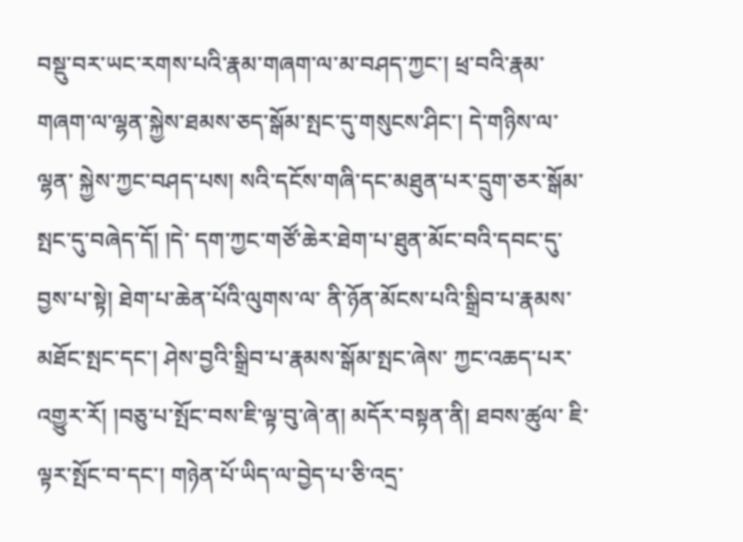བསྡུ་བར་ཡང་རགས་པའི་རྣམ་གཞག་ལ་མ་བཤད་ཀྱང་། ཕྲ་བའི་རྣམ་གཞག་ལ་ལྷན་སྐྱེས་ཐམས་ཅད་སྒོམ་སྤང་དུ་གསུངས་ཤིང་། དེ་གཉིས་ལ་ལྷན་ སྐྱེས་ཀྱང་བཤད་པས། སའི་དངོས་གཞི་དང་མཐུན་པར་དྲུག་ཅར་སྒོམ་སྤང་དུ་བཞེད་དོ། །དེ་ དག་ཀྱང་གཙོ་ཆེར་ཐེག་པ་ཐུན་མོང་བའི་དབང་དུ་བྱས་པ་སྟེ། ཐེག་པ་ཆེན་པོའི་ལུགས་ལ་ ནི་ཉོན་མོངས་པའི་སྒྲིབ་པ་རྣམས་མཐོང་སྤང་དང་། ཤེས་བྱའི་སྒྲིབ་པ་རྣམས་སྒོམ་སྤང་ཞེས་ ཀྱང་འཆད་པར་འགྱུར་རོ། །བཅུ་པ་སྤོང་བས་ཇི་ལྟ་བུ་ཞེ་ན། མདོར་བསྟན་ནི། ཐབས་ཚུལ་ ཇི་ལྟར་སྤོང་བ་དང་། གཉེན་པོ་ཡིད་ལ་བྱེད་པ་ཅི་འདྲ་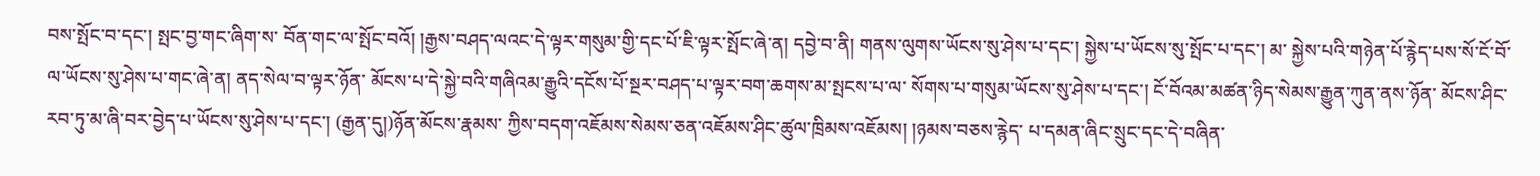བས་སྤོང་བ་དང་། སྤང་བྱ་གང་ཞིག་ས་ བོན་གང་ལ་སྤོང་བའོ། །རྒྱས་བཤད་ལའང་དེ་ལྟར་གསུམ་གྱི་དང་པོ་ཇི་ལྟར་སྤོང་ཞེ་ན། དབྱེ་བ་ནི། གནས་ལུགས་ཡོངས་སུ་ཤེས་པ་དང་། སྐྱེས་པ་ཡོངས་སུ་སྤོང་པ་དང་། མ་ སྐྱེས་པའི་གཉེན་པོ་རྙེད་པས་སོ་ངོ་བོ་ལ་ཡོངས་སུ་ཤེས་པ་གང་ཞེ་ན། ནད་སེལ་བ་ལྟར་ཉོན་ མོངས་པ་དེ་སྐྱེ་བའི་གཞིའམ་རྒྱུའི་དངོས་པོ་སྔར་བཤད་པ་ལྟར་བག་ཆགས་མ་སྤངས་པ་ལ་ སོགས་པ་གསུམ་ཡོངས་སུ་ཤེས་པ་དང་། ངོ་བོའམ་མཚན་ཉིད་སེམས་རྒྱུན་ཀུན་ནས་ཉོན་ མོངས་ཤིང་རབ་ཏུ་མ་ཞི་བར་བྱེད་པ་ཡོངས་སུ་ཤེས་པ་དང་། (རྒྱན་དུ།)ཉོན་མོངས་རྣམས་ ཀྱིས་བདག་འཇོམས་སེམས་ཅན་འཇོམས་ཤིང་ཚུལ་ཁྲིམས་འཇོམས། །ཉམས་བཅས་རྙེད་ པ་དམན་ཞིང་སྲུང་དང་དེ་བཞིན་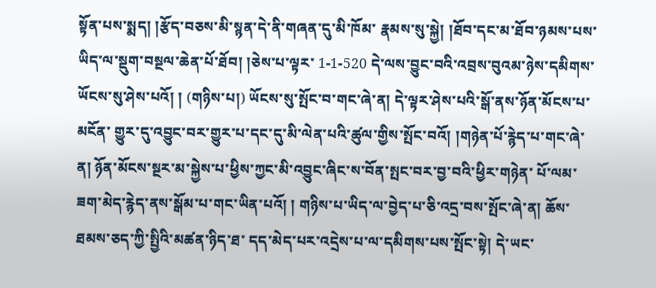སྟོན་པས་སྨད། །རྩོད་བཅས་མི་སྙན་དེ་ནི་གཞན་དུ་མི་ཁོམ་ རྣམས་སུ་སྐྱེ། །ཐོབ་དང་མ་ཐོབ་ཉམས་པས་ཡིད་ལ་སྡུག་བསྔལ་ཆེན་པོ་ཐོབ། །ཅེས་པ་ལྟར་ 1-1-520 དེ་ལས་བྱུང་བའི་འབྲས་བུའམ་ཉེས་དམིགས་ཡོངས་སུ་ཤེས་པའོ། ། (གཉིས་པ།) ཡོངས་སུ་སྤོང་བ་གང་ཞེ་ན། དེ་ལྟར་ཤེས་པའི་སྒོ་ནས་ཉོན་མོངས་པ་མངོན་ གྱུར་དུ་འབྱུང་བར་གྱུར་པ་དང་དུ་མི་ལེན་པའི་ཚུལ་གྱིས་སྤོང་བའོ། །གཉེན་པོ་རྙེད་པ་གང་ཞེ་ ན། ཉོན་མོངས་སྔར་མ་སྐྱེས་པ་ཕྱིས་ཀྱང་མི་འབྱུང་ཞིང་ས་བོན་སྤང་བར་བྱ་བའི་ཕྱིར་གཉེན་ པོ་ལམ་ཟག་མེད་རྙེད་ནས་སྒོམ་པ་གང་ཡིན་པའོ། ། གཉིས་པ་ཡིད་ལ་བྱེད་པ་ཅི་འདྲ་བས་སྤོང་ཞེ་ན། ཆོས་ཐམས་ཅད་ཀྱི་སྤྱིའི་མཚན་ཉིད་ཐ་ དད་མེད་པར་འདྲེས་པ་ལ་དམིགས་པས་སྤོང་སྟེ། དེ་ཡང་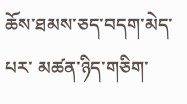ཆོས་ཐམས་ཅད་བདག་མེད་པར་ མཚན་ཉིད་གཅིག་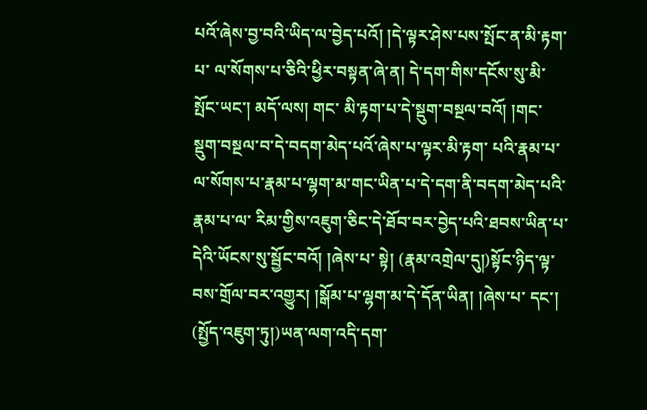པའོ་ཞེས་བྱ་བའི་ཡིད་ལ་བྱེད་པའོ། །དེ་ལྟར་ཤེས་པས་སྤོང་ན་མི་རྟག་པ་ ལ་སོགས་པ་ཅིའི་ཕྱིར་བསྟན་ཞེ་ན། དེ་དག་གིས་དངོས་སུ་མི་སྤོང་ཡང་། མདོ་ལས། གང་ མི་རྟག་པ་དེ་སྡུག་བསྔལ་བའོ། །གང་སྡུག་བསྔལ་བ་དེ་བདག་མེད་པའོ་ཞེས་པ་ལྟར་མི་རྟག་ པའི་རྣམ་པ་ལ་སོགས་པ་རྣམ་པ་ལྷག་མ་གང་ཡིན་པ་དེ་དག་ནི་བདག་མེད་པའི་རྣམ་པ་ལ་ རིམ་གྱིས་འཇུག་ཅིང་དེ་ཐོབ་བར་བྱེད་པའི་ཐབས་ཡིན་པ་དེའི་ཡོངས་སུ་སྦྱོང་བའོ། །ཞེས་པ་ སྟེ། (རྣམ་འགྲེལ་དུ།)སྟོང་ཉིད་ལྟ་བས་གྲོལ་བར་འགྱུར། །སྒོམ་པ་ལྷག་མ་དེ་དོན་ཡིན། །ཞེས་པ་ དང་། (སྤྱོད་འཇུག་ཏུ།)ཡན་ལག་འདི་དག་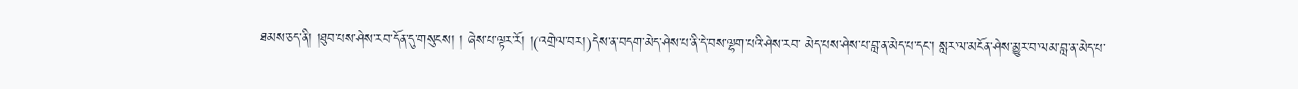ཐམས་ཅད་ནི། །ཐུབ་པས་ཤེས་རབ་དོན་དུ་གསུངས། ། ཞེས་པ་ལྟར་རོ། །(འགྲེལ་བར།)དེས་ན་བདག་མེད་ཤེས་པ་ནི་དེ་བས་ལྷག་པའི་ཤེས་རབ་ མེད་པས་ཤེས་པ་བླ་ན་མེད་པ་དང་། སླར་ལ་མངོན་ཤེས་མྱུར་བ་ལམ་བླ་ན་མེད་པ་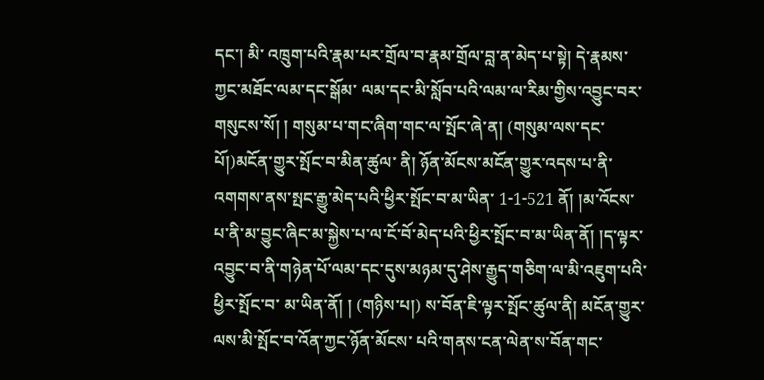དང་། མི་ འཁྲུག་པའི་རྣམ་པར་གྲོལ་བ་རྣམ་གྲོལ་བླ་ན་མེད་པ་སྟེ། དེ་རྣམས་ཀྱང་མཐོང་ལམ་དང་སྒོམ་ ལམ་དང་མི་སློབ་པའི་ལམ་ལ་རིམ་གྱིས་འབྱུང་བར་གསུངས་སོ། ། གསུམ་པ་གང་ཞིག་གང་ལ་སྤོང་ཞེ་ན། (གསུམ་ལས་དང་པོ།)མངོན་གྱུར་སྤོང་བ་མིན་ཚུལ་ ནི། ཉོན་མོངས་མངོན་གྱུར་འདས་པ་ནི་འགགས་ནས་སྤང་རྒྱུ་མེད་པའི་ཕྱིར་སྤོང་བ་མ་ཡིན་ 1-1-521 ནོ། །མ་འོངས་པ་ནི་མ་བྱུང་ཞིང་མ་སྐྱེས་པ་ལ་ངོ་བོ་མེད་པའི་ཕྱིར་སྤོང་བ་མ་ཡིན་ནོ། །ད་ལྟར་ འབྱུང་བ་ནི་གཉེན་པོ་ལམ་དང་དུས་མཉམ་དུ་ཤེས་རྒྱུད་གཅིག་ལ་མི་འཇུག་པའི་ཕྱིར་སྤོང་བ་ མ་ཡིན་ནོ། ། (གཉིས་པ།) ས་བོན་ཇི་ལྟར་སྤོང་ཚུལ་ནི། མངོན་གྱུར་ལས་མི་སྤོང་བ་འོན་ཀྱང་ཉོན་མོངས་ པའི་གནས་ངན་ལེན་ས་བོན་གང་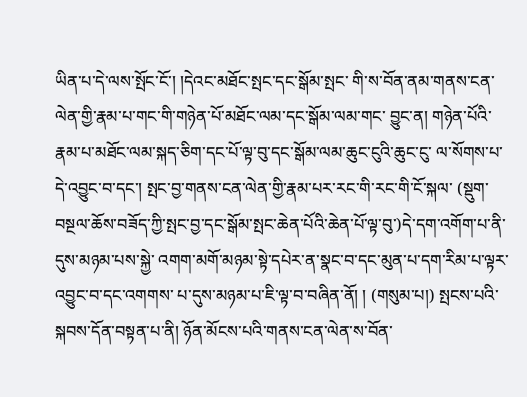ཡིན་པ་དེ་ལས་སྤོང་ངོ་། །དེའང་མཐོང་སྤང་དང་སྒོམ་སྤང་ གི་ས་བོན་ནམ་གནས་ངན་ལེན་གྱི་རྣམ་པ་གང་གི་གཉེན་པོ་མཐོང་ལམ་དང་སྒོམ་ལམ་གང་ བྱུང་ན། གཉེན་པོའི་རྣམ་པ་མཐོང་ལམ་སྐད་ཅིག་དང་པོ་ལྟ་བུ་དང་སྒོམ་ལམ་ཆུང་ངུའི་ཆུང་ངུ་ ལ་སོགས་པ་དེ་འབྱུང་བ་དང་། སྤང་བྱ་གནས་ངན་ལེན་གྱི་རྣམ་པར་རང་གི་རང་གི་ངོ་སྐལ་ (སྡུག་བསྔལ་ཆོས་བཟོད་ཀྱི་སྤང་བྱ་དང་སྒོམ་སྤང་ཆེན་པོའི་ཆེན་པོ་ལྟ་བུ་)དེ་དག་འགོག་པ་ནི་དུས་མཉམ་པས་སྐྱེ་ འགག་མགོ་མཉམ་སྟེ་དཔེར་ན་སྣང་བ་དང་མུན་པ་དག་རིམ་པ་ལྟར་འབྱུང་བ་དང་འགགས་ པ་དུས་མཉམ་པ་ཇི་ལྟ་བ་བཞིན་ནོ། ། (གསུམ་པ།) སྤངས་པའི་སྐབས་དོན་བསྟན་པ་ནི། ཉོན་མོངས་པའི་གནས་ངན་ལེན་ས་བོན་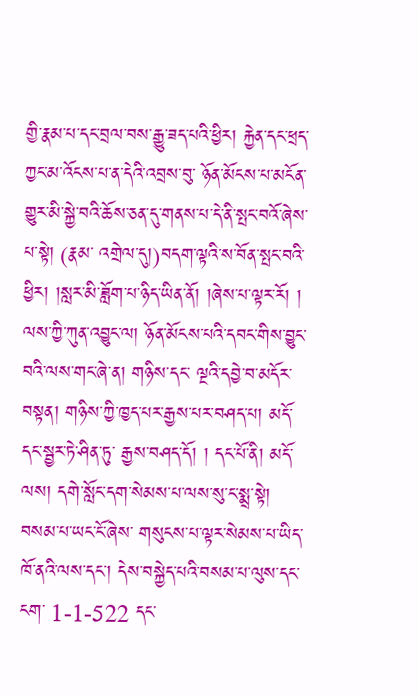གྱི་རྣམ་པ་དང་བྲལ་བས་རྒྱུ་ཟད་པའི་ཕྱིར། རྐྱེན་དང་ཕྲད་ཀྱང་མ་འོངས་པ་ན་དེའི་འབྲས་བུ་ ཉོན་མོངས་པ་མངོན་གྱུར་མི་སྐྱེ་བའི་ཆོས་ཅན་དུ་གནས་པ་དེ་ནི་སྤང་བའོ་ཞེས་པ་སྟེ། (རྣམ་ འགྲེལ་དུ།)བདག་ལྟའི་ས་བོན་སྤང་བའི་ཕྱིར། །སླར་མི་ཟློག་པ་ཉིད་ཡིན་ནོ། །ཞེས་པ་ལྟར་རོ། ། ལས་ཀྱི་ཀུན་འབྱུང་ལ། ཉོན་མོངས་པའི་དབང་གིས་བྱུང་བའི་ལས་གང་ཞེ་ན། གཉིས་དང་ ལྔའི་དབྱེ་བ་མདོར་བསྟན། གཉིས་ཀྱི་ཁྱད་པར་རྒྱས་པར་བཤད་པ། མདོ་དང་སྦྱར་ཏེ་ཤིན་ཏུ་ རྒྱས་བཤད་དོ། ། དང་པོ་ནི། མདོ་ལས། དགེ་སློང་དག་སེམས་པ་ལས་སུ་ང་སྨྲ་སྟེ། བསམ་པ་ཡང་ངོ་ཞེས་ གསུངས་པ་ལྟར་སེམས་པ་ཡིད་ཁོ་ནའི་ལས་དང་། དེས་བསྐྱེད་པའི་བསམ་པ་ལུས་དང་ངག་ 1-1-522 དང་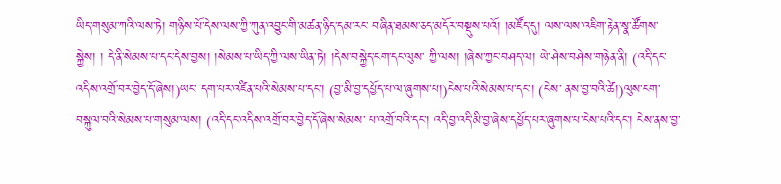ཡིད་གསུམ་ཀའི་ལས་ཏེ། གཉིས་པོ་དེས་ལས་ཀྱི་ཀུན་འབྱུང་གི་མཚན་ཉིད་དམ་རང་ བཞིན་ཐམས་ཅད་མདོར་བསྡུས་པའོ། །མཛོད་དུ། ལས་ལས་འཇིག་རྟེན་སྣ་ཚོགས་སྐྱེས། ། དེ་ནི་སེམས་པ་དང་དེས་བྱས། །སེམས་པ་ཡིད་ཀྱི་ལས་ཡིན་ཏེ། །དེས་བསྐྱེད་ངག་དང་ལུས་ ཀྱི་ལས། །ཞེས་ཀྱང་བཤད་ལ། ཡེ་ཤེས་བཤེས་གཉེན་ནི། (འདི་དང་འདིས་འགྲོ་བར་བྱེད་དོ་ཞེས།)ཡང་ དག་པར་འཛིན་པའི་སེམས་པ་དང་། (བྱ་མི་བྱ་དཔྱོད་པ་ལ་ཞུགས་པ།)ངེས་པའི་སེམས་པ་དང་། (ངེས་ ནས་བྱ་བའི་ཚེ།)ལུས་ངག་བསྐུལ་བའི་སེམས་པ་གསུམ་ལས། (འདི་དང་འདིས་འགྲོ་བར་བྱེད་དོ་ཞེས་སེམས་ པ་འགྲོ་བའི་དང་། འདི་བྱ་འདི་མི་བྱ་ཞེས་དཔྱོད་པར་ཞུགས་པ་ངེས་པའི་དང་། ངེས་ནས་བྱ་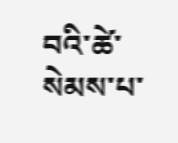བའི་ཚེ་སེམས་པ་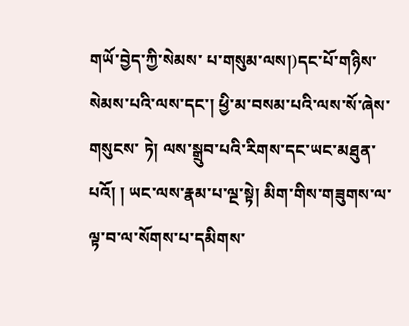གཡོ་བྱེད་ཀྱི་སེམས་ པ་གསུམ་ལས།)དང་པོ་གཉིས་སེམས་པའི་ལས་དང་། ཕྱི་མ་བསམ་པའི་ལས་སོ་ཞེས་གསུངས་ ཏེ། ལས་སྒྲུབ་པའི་རིགས་དང་ཡང་མཐུན་པའོ། ། ཡང་ལས་རྣམ་པ་ལྔ་སྟེ། མིག་གིས་གཟུགས་ལ་ལྟ་བ་ལ་སོགས་པ་དམིགས་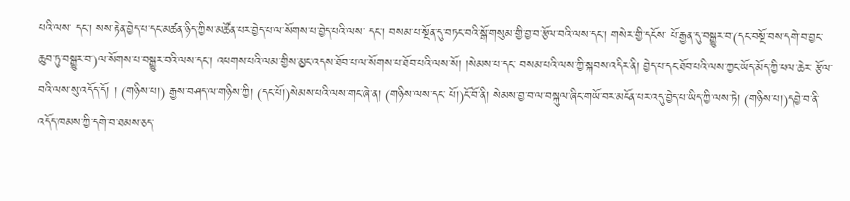པའི་ལས་ དང་། སས་རྟེན་བྱེད་པ་དང་མཚན་ཉིད་ཀྱིས་མཚོན་པར་བྱེད་པ་ལ་སོགས་པ་བྱེད་པའི་ལས་ དང་། བསམ་པ་སྔོན་དུ་བཏང་བའི་སྒོ་གསུམ་གྱི་བྱ་བ་རྩོལ་བའི་ལས་དང་། གསེར་གྱི་དངོས་ པོ་རྒྱན་དུ་བསྒྱུར་བ་(དང་བསྔོ་བས་དགེ་བ་བྱང་ཆུབ་ཏུ་བསྒྱུར་བ་)ལ་སོགས་པ་བསྒྱུར་བའི་ལས་དང་། འཕགས་པའི་ལམ་གྱིས་མྱང་འདས་ཐོབ་པ་ལ་སོགས་པ་ཐོབ་པའི་ལས་སོ། །སེམས་པ་དང་ བསམ་པའི་ལས་ཀྱི་སྐབས་འདིར་ནི། བྱེད་པ་དང་ཐོབ་པའི་ལས་ཀྱང་ཡོད་མོད་ཀྱི་ཕལ་ཆེར་ རྩོལ་བའི་ལས་སུ་འདོད་དོ། ། (གཉིས་པ།) རྒྱས་བཤད་ལ་གཉིས་ཀྱི། (དང་པོ།)སེམས་པའི་ལས་གང་ཞེ་ན། (གཉིས་ལས་དང་ པོ།)ངོ་བོ་ནི། སེམས་བྱ་བ་ལ་བསྐུལ་ཞིང་གཡོ་བར་མངོན་པར་འདུ་བྱེད་པ་ཡིད་ཀྱི་ལས་ཏེ། (གཉིས་པ།)དབྱེ་བ་ནི་འདོད་ཁམས་ཀྱི་དགེ་བ་ཐམས་ཅད་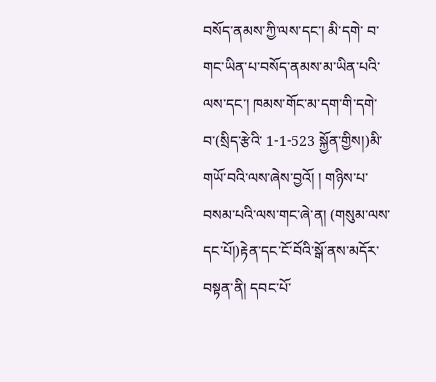བསོད་ནམས་ཀྱི་ལས་དང་། མི་དགེ་ བ་གང་ཡིན་པ་བསོད་ནམས་མ་ཡིན་པའི་ལས་དང་། ཁམས་གོང་མ་དག་གི་དགེ་བ་(སྲིད་རྩེའི་ 1-1-523 སྐྱོན་གྱིས།)མི་གཡོ་བའི་ལས་ཞེས་བྱའོ། ། གཉིས་པ་བསམ་པའི་ལས་གང་ཞེ་ན། (གསུམ་ལས་དང་པོ།)རྟེན་དང་ངོ་བོའི་སྒོ་ནས་མདོར་ བསྟན་ནི། དབང་པོ་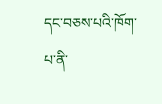དང་བཅས་པའི་ཁོག་པ་ནི་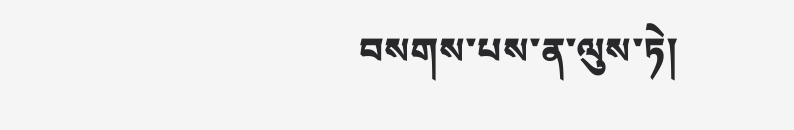བསགས་པས་ན་ལུས་ཏེ།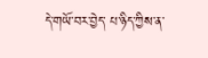དེ་གཡོ་བར་བྱེད་ པ་ཉིད་ཀྱིས་ན་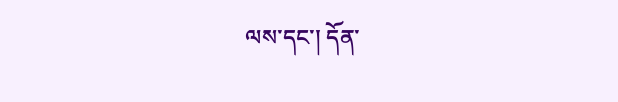ལས་དང་། དོན་